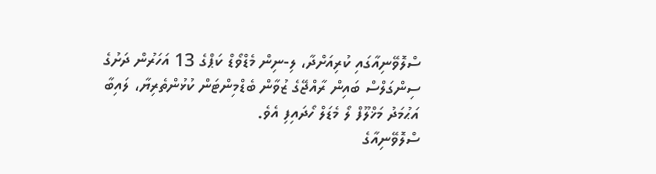ސްލޮވޭނިއާގައި ކުރިއަށްދާ، ލި-ނިން މެޑްވޯޑް ކަޕްގެ 13 އަހަރުން ދަށުގެ ސިންގަލްސް ބައިން ރާއްޖޭގެ ޒުވާން ބެޑްމިންޓަން ކުޅުންތެރިޔާ، ލައިބާ އަޙުމަދު މަޚްލޫފް ލޯ މެޑަލް ހޯދައިފި އެވެ.
ސްލޮވޭނިއާގެ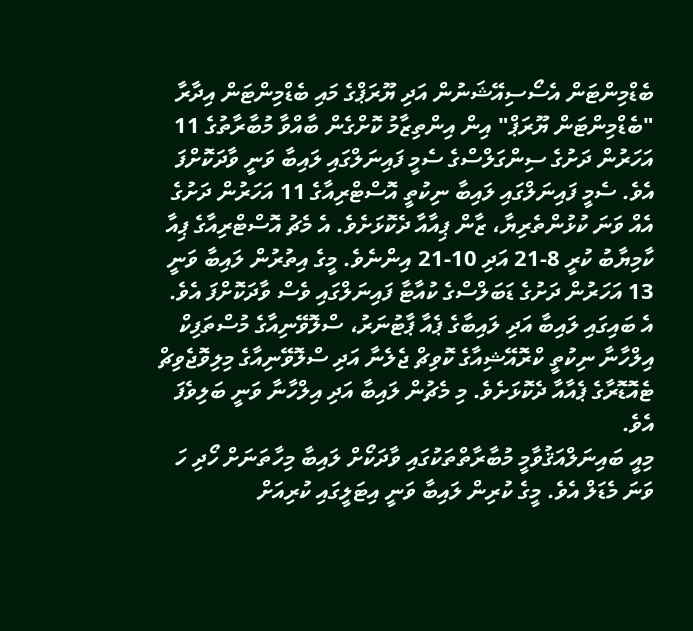ބެޑްމިންޓަން އެސޯސިއޭޝަނުން އަދި ޔޫރަޕްގެ މައި ބެޑްމިންޓަން އިދާރާ "ބެޑްމިންޓަން ޔޫރަޕް" އިން އިންތިޒާމު ކޮށްގެން ބާއްވާ މުބާރާތުގެ 11 އަހަރުން ދަށުގެ ސިންގަލްސްގެ ސެމީ ފައިނަލްގައި ލައިބާ ވަނީ ވާދަކޮށްފަ އެވެ. ސެމީ ފައިނަލްގައި ލައިބާ ނިކުތީ އޮސްޓްރިއާގެ 11 އަހަރުން ދަށުގެ އެއް ވަނަ ކުޅުންތެރިޔާ، ޒާން ޕިއާއާ ދެކޮޅަށެވެ. އެ މެޗު އޮސްޓްރިއާގެ ޕިއާ ކާމިޔާބު ކުރީ 8-21 އަދި 10-21 އިންނެވެ. މީގެ އިތުރުން ލައިބާ ވަނީ 13 އަހަރުން ދަށުގެ ޑަބަލްސްގެ ކުއާޓާ ފައިނަލްގައި ވެސް ވާދަކޮށްފަ އެވެ. އެ ބައިގައި ލައިބާ އަދި ލައިބާގެ ޕެއާ ޕާޓުނަރު، ސްލޮވޭނިއާގެ މުސްތަފިކް އިލްހާނާ ނިކުތީ ކްރޮއޭޝިއާގެ ކޮވިޗް ޖެލެނާ އަދި ސްލޮވޭނިއާގެ މިލިވޮޖެވިޗް ޓެއޮޑޮރާގެ ޕެއާއާ ދެކޮޅަށެވެ. މި މެޗުން ލައިބާ އަދި އިލްހާނާ ވަނީ ބަލިވެފަ އެވެ.
މިއީ ބައިނަލްއަޤުވާމީ މުބާރާތްތަކުގައި ވާދަކޯށް ލައިބާ މިހާތަނަށް ހޯދި ހަ ވަނަ މެޑަލް އެވެ. މީގެ ކުރިން ލައިބާ ވަނީ އިޓަލީގައި ކުރިއަށް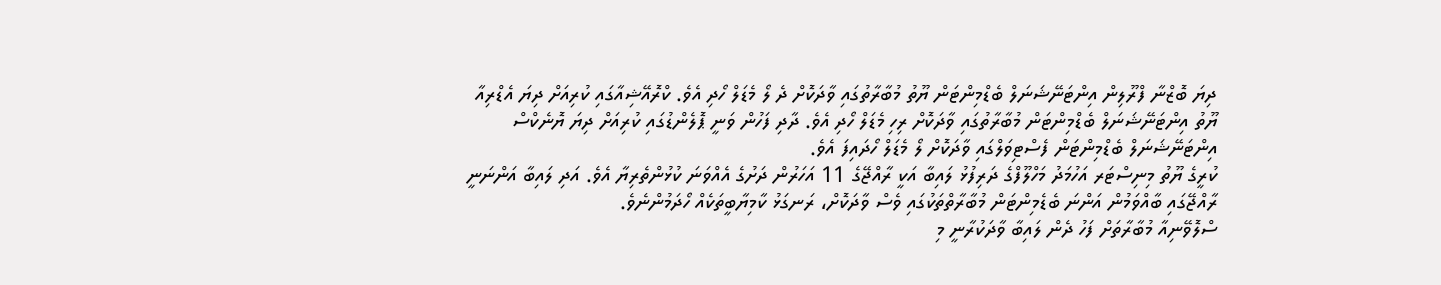ދިޔަ ބޮޒްނާ ފްރޫލިން އިންޓަނޭޝަނަލް ބެޑްމިންޓަން ޔޫތު މުބާރާތުގައި ވާދަކޮށް ދެ ލޯ މެޑަލް ހޯދި އެވެ. ކްރޮއޭޝިއާގައި ކުރިއަށް ދިޔަ އެޑްރިއާ ޔޫތު އިންޓަނޭޝަނަލް ބެޑްމިންޓަން މުބާރާތުގައި ވާދަކޮށް ރިހި މެޑަލް ހޯދި އެވެ. ދާދި ފަހުން ވަނީ ޕޮލެންޑުގައި ކުރިއަށް ދިޔަ ޔޮނެކްސް އިންޓަނޭޝަނަލް ބެޑްމިންޓަން ފެސްޓިވަލްގައި ވާދަކޮށް ލޯ މެޑަލް ހޯދައިފަ އެވެ.
ކުރީގެ ޔޫތު މިނިސްޓަރ އަހުމަދު މަހްލޫފްގެ ދަރިފުޅު ލައިބާ އަކީ ރާއްޖޭގެ 11 އަހަރުން ދަށުގެ އެއްވަނަ ކުޅުންތެރިޔާ އެވެ. އަދި ލައިބާ އަންނަނީ ރާއްޖޭގައި ބާއްވަމުން އަންނަ ބެޑެމިންޓަން މުބާރާތްތަކުގައި ވެސް ވާދަކޮށް، ރަނގަޅު ކާމިޔާބީތަކެއް ހޯދަމުންނެވެ.
ސްލޮވޭނިއާ މުބާރާތަށް ފަހު ދެން ލައިބާ ވާދަކުރާނީ މި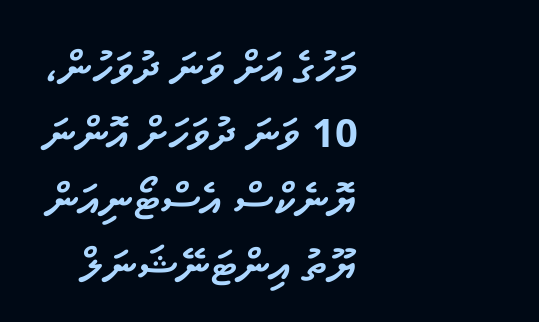މަހުގެ އަށް ވަނަ ދުވަހުން، 10 ވަނަ ދުވަހަށް އޮންނަ ޔޮނެކްސް އެސްޓޯނިއަން ޔޫތު އިންޓަނޭޝަނަލް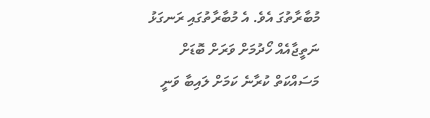މުބާރާތުގަ އެވެ. އެ މުބާރާތުގައި ރަނގަޅު ނަތީޖާއެއް ހޯދުމަށް ވަރަށް ބޮޑަށް މަސައްކަތް ކުރާނެ ކަމަށް ލައިބާ ވަނީ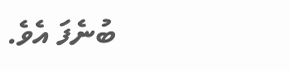ބުނެފަ އެވެ.